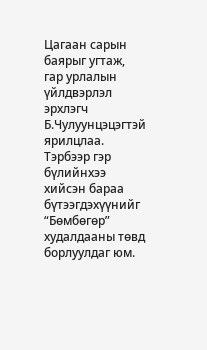Цагаан сарын баярыг угтаж, гар урлалын үйлдвэрлэл эрхлэгч Б.Чулуунцэцэгтэй ярилцлаа. Тэрбээр гэр бүлийнхээ хийсэн бараа бүтээгдэхүүнийг “Бөмбөгөр” худалдааны төвд борлуулдаг юм.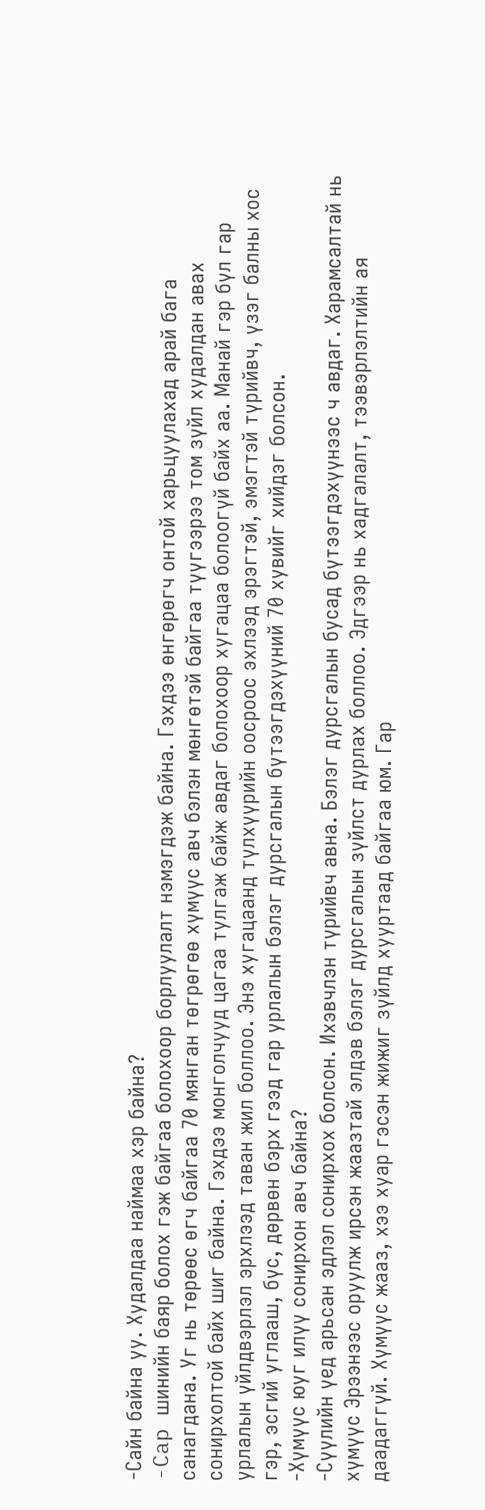-Сайн байна уу. Худалдаа наймаа хэр байна?
-Cap шинийн баяр болох гэж байгаа болохоор борлуулалт нэмэгдэж байна. Гэхдээ өнгөрөгч онтой харьцуулахад арай бага санагдана. Уг нь төрөөс өгч байгаа 70 мянган төгрөгөө хүмүүс авч бэлэн мөнгөтэй байгаа түүгээрээ том зүйл худалдан авах сонирхолтой байх шиг байна. Гэхдээ монголчууд цагаа тулгаж байж авдаг болохоор хугацаа болоогүй байх аа. Манай гэр бүл гар урлалын үйлдвэрлэл эрхлээд таван жил боллоо. Энэ хугацаанд түлхүүрийн оосроос эхлээд эрэгтэй, эмэгтэй түрийвч, үзэг балны хос гэр, эсгий углааш, бүс, дөрвөн бэрх гээд гap урлалын бэлэг дурсгалын бүтээгдэхүүний 70 хувийг хийдэг болсон.
-Хүмүүс юуг илүү сонирхон авч байна?
-Сүүлийн үед арьсан эдлэл сонирхох болсон. Ихэвчлэн түрийвч авна. Бэлэг дурсгалын бусад бүтээгдэхүүнээс ч авдаг. Харамсалтай нь хүмүүс Эрээнээс оруулж ирсэн жаазтай элдэв бэлэг дурсгалын зүйлст дурлах боллоо. Эдгээр нь хадгалалт, тээвэрлэлтийн ая даадаггүй. Хүмүүс жааз, хээ хуар гэсэн жижиг зүйлд хууртаад байгаа юм. Гар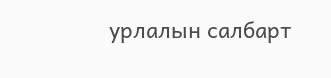урлалын салбарт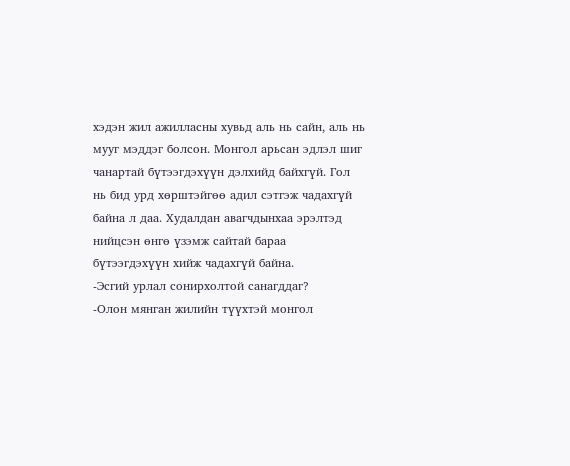хэдэн жил ажилласны хувьд аль нь сайн, аль нь мууг мэддэг болсон. Монгол арьсан эдлэл шиг чанартай бүтээгдэхүүн дэлхийд байхгүй. Гол нь бид урд хөрштэйгөө адил сэтгэж чадахгүй байна л даа. Худалдан авагчдынхаа эрэлтэд нийцсэн өнгө үзэмж сайтай бараа бүтээгдэхүүн хийж чадахгүй байна.
-Эсгий урлал сонирхолтой санагддаг?
-Олон мянган жилийн түүхтэй монгол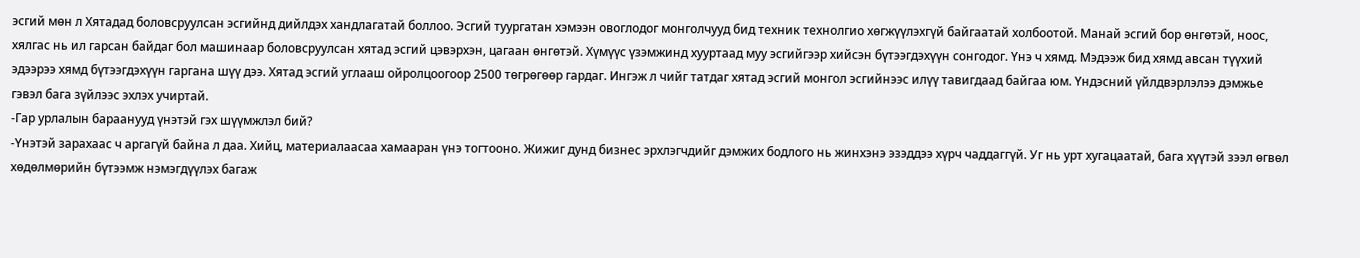эсгий мөн л Хятадад боловсруулсан эсгийнд дийлдэх хандлагатай боллоо. Эсгий туургатан хэмээн овоглодог монголчууд бид техник технолгио хөгжүүлэхгүй байгаатай холбоотой. Манай эсгий бор өнгөтэй, ноос, хялгас нь ил гарсан байдаг бол машинаар боловсруулсан хятад эсгий цэвэрхэн, цагаан өнгөтэй. Хүмүүс үзэмжинд хууртаад муу эсгийгээр хийсэн бүтээгдэхүүн сонгодог. Үнэ ч хямд. Мэдээж бид хямд авсан түүхий эдээрээ хямд бүтээгдэхүүн гаргана шүү дээ. Хятад эсгий углааш ойролцоогоор 2500 төгрөгөөр гардаг. Ингэж л чийг татдаг хятад эсгий монгол эсгийнээс илүү тавигдаад байгаа юм. Үндэсний үйлдвэрлэлээ дэмжье гэвэл бага зүйлээс эхлэх учиртай.
-Гар урлалын бараанууд үнэтэй гэх шүүмжлэл бий?
-Үнэтэй зарахаас ч аргагүй байна л даа. Хийц, материалаасаа хамааран үнэ тогтооно. Жижиг дунд бизнес эрхлэгчдийг дэмжих бодлого нь жинхэнэ эзэддээ хүрч чаддаггүй. Уг нь урт хугацаатай, бага хүүтэй зээл өгвөл хөдөлмөрийн бүтээмж нэмэгдүүлэх багаж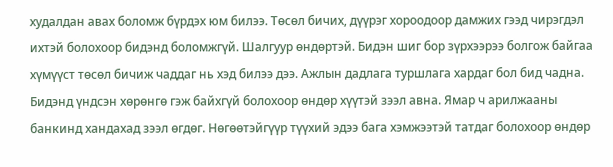худалдан авах боломж бүрдэх юм билээ. Төсөл бичих, дүүрэг хороодоор дамжих гээд чирэгдэл ихтэй болохоор бидэнд боломжгүй. Шалгуур өндөртэй. Бидэн шиг бор зүрхээрээ болгож байгаа хүмүүст төсөл бичиж чаддаг нь хэд билээ дээ. Ажлын дадлага туршлага хардаг бол бид чадна.
Бидэнд үндсэн хөрөнгө гэж байхгүй болохоор өндөр хүүтэй зээл авна. Ямар ч арилжааны банкинд хандахад зээл өгдөг. Нөгөөтэйгүүр түүхий эдээ бага хэмжээтэй татдаг болохоор өндөр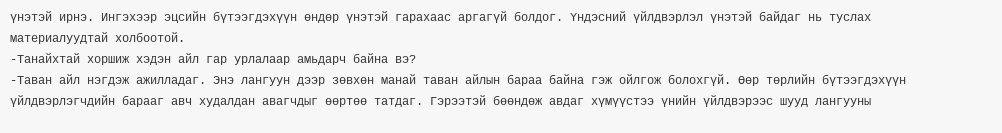үнэтэй ирнэ. Ингэхээр эцсийн бүтээгдэхүүн өндөр үнэтэй гарахаас аргагүй болдог. Үндэсний үйлдвэрлэл үнэтэй байдаг нь туслах материалуудтай холбоотой.
-Танайхтай хоршиж хэдэн айл гар урлалаар амьдарч байна вэ?
-Таван айл нэгдэж ажилладаг. Энэ лангуун дээр зөвхөн манай таван айлын бараа байна гэж ойлгож болохгүй. Өөр төрлийн бүтээгдэхүүн үйлдвэрлэгчдийн барааг авч худалдан авагчдыг өөртөө татдаг. Гэрээтэй бөөндөж авдаг хүмүүстээ үнийн үйлдвэрээс шууд лангууны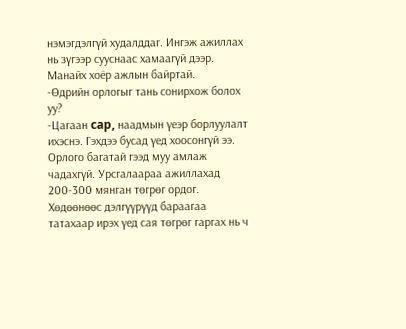нэмэгдэлгүй худалддаг. Ингэж ажиллах нь зүгээр сууснаас хамаагүй дээр. Манайх хоёр ажлын байртай.
-Өдрийн орлогыг тань сонирхож болох уу?
-Цагаан cap, наадмын үеэр борлуулалт ихэснэ. Гэхдээ бусад үед хоосонгүй ээ. Орлого багатай гээд муу амлаж чадахгүй. Урсгалаараа ажиллахад 200-300 мянган төгрөг ордог. Хөдөөнөөс дэлгүүрүүд бараагаа татахаар ирэх үед сая төгрөг гаргах нь ч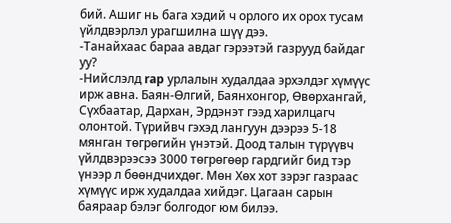бий. Ашиг нь бага хэдий ч орлого их орох тусам үйлдвэрлэл урагшилна шүү дээ.
-Танайхаас бараа авдаг гэрээтэй газрууд байдаг уу?
-Нийслэлд rap урлалын худалдаа эрхэлдэг хүмүүс ирж авна. Баян-Өлгий, Баянхонгор, Өвөрхангай, Сүхбаатар, Дархан, Эрдэнэт гээд харилцагч олонтой. Түрийвч гэхэд лангуун дээрээ 5-18 мянган төгрөгийн үнэтэй. Доод талын түрүүвч үйлдвэрээсээ 3000 төгрөгөөр гардгийг бид тэр үнээр л бөөндчихдөг. Мөн Хөх хот зэрэг газраас хүмүүс ирж худалдаа хийдэг. Цагаан сарын баяраар бэлэг болгодог юм билээ.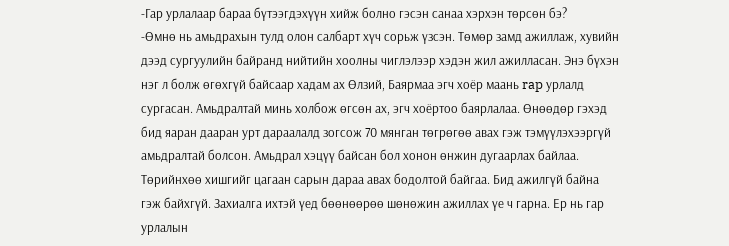-Гар урлалаар бараа бүтээгдэхүүн хийж болно гэсэн санаа хэрхэн төрсөн бэ?
-Өмнө нь амьдрахын тулд олон салбарт хүч сорьж үзсэн. Төмөр замд ажиллаж, хувийн дээд сургуулийн байранд нийтийн хоолны чиглэлээр хэдэн жил ажилласан. Энэ бүхэн нэг л болж өгөхгүй байсаар хадам ах Өлзий, Баярмаа эгч хоёр маань rap урлалд сургасан. Амьдралтай минь холбож өгсөн ах, эгч хоёртоо баярлалаа. Өнөөдөр гэхэд бид яаран дааран урт дараалалд зогсож 70 мянган төгрөгөө авах гэж тэмүүлэхээргүй амьдралтай болсон. Амьдрал хэцүү байсан бол хонон өнжин дугаарлах байлаа. Төрийнхөө хишгийг цагаан сарын дараа авах бодолтой байгаа. Бид ажилгүй байна гэж байхгүй. Захиалга ихтэй үед бөөнөөрөө шөнөжин ажиллах үе ч гарна. Ер нь гар урлалын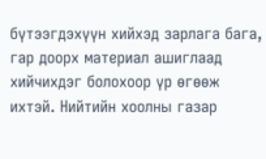бүтээгдэхүүн хийхэд зарлага бага, гар доорх материал ашиглаад хийчихдэг болохоор үр өгөөж ихтэй. Нийтийн хоолны газар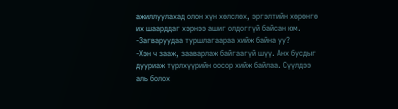ажиллуулахад олон хүн хөлслөх, эргэлтийн хөрөнгө их шаарддаг хэрнээ ашиг олдоггүй байсан юм.
-Загваруудаа туршлагаараа хийж байна уу?
-Хэн ч зааж, зааварлаж байгаагүй шүү. Анх бусдыг дууриаж түрлхүүрийн оосор хийж байлаа. Сүүлдээ аль болох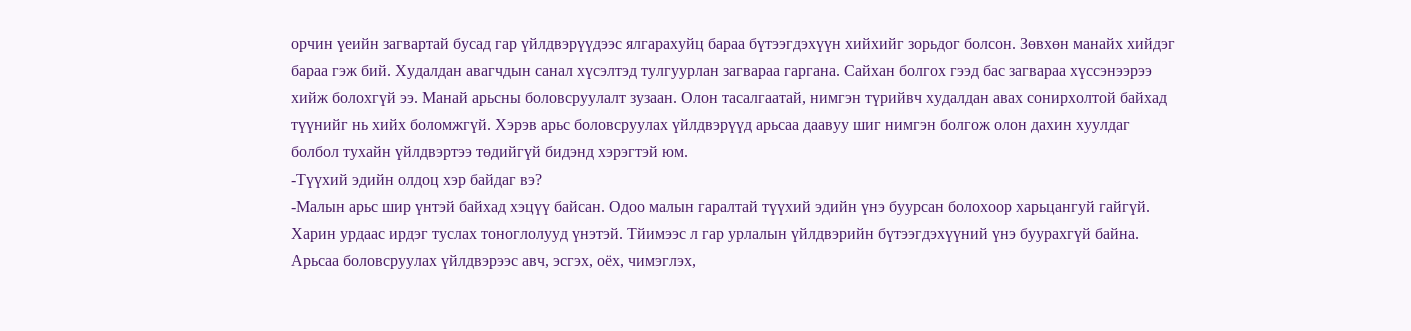орчин үеийн загвартай бусад гap үйлдвэрүүдээс ялгарахуйц бараа бүтээгдэхүүн хийхийг зорьдог болсон. Зөвхөн манайх хийдэг бараа гэж бий. Худалдан авагчдын санал хүсэлтэд тулгуурлан загвараа гаргана. Сайхан болгох гээд бас загвараа хүссэнээрээ хийж болохгүй ээ. Манай арьсны боловсруулалт зузаан. Олон тасалгаатай, нимгэн түрийвч худалдан авах сонирхолтой байхад түүнийг нь хийх боломжгүй. Хэрэв арьс боловсруулах үйлдвэрүүд арьсаа даавуу шиг нимгэн болгож олон дахин хуулдаг болбол тухайн үйлдвэртээ төдийгүй бидэнд хэрэгтэй юм.
-Түүхий эдийн олдоц хэр байдаг вэ?
-Малын арьс шир үнтэй байхад хэцүү байсан. Одоо малын гаралтай түүхий эдийн үнэ буурсан болохоор харьцангуй гайгүй. Харин урдаас ирдэг туслах тоноглолууд үнэтэй. Тйимээс л гар урлалын үйлдвэрийн бүтээгдэхүүний үнэ буурахгүй байна. Арьсаа боловсруулах үйлдвэрээс авч, эсгэх, оёх, чимэглэх,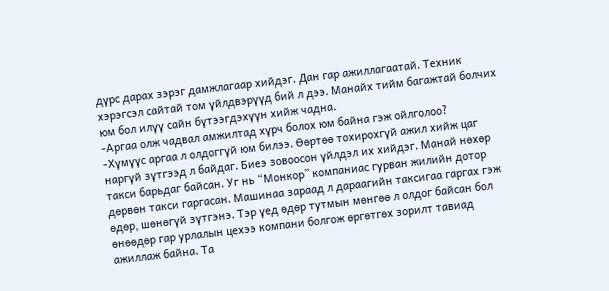дүрс дарах зэрэг дамжлагаар хийдэг. Дан гар ажиллагаатай. Техник хэрэгсэл сайтай том үйлдвэрүүд бий л дээ. Манайх тийм багажтай болчих юм бол илүү сайн бүтээгдэхүүн хийж чадна.
-Аргаа олж чадвал амжилтад хүрч болох юм байна гэж ойлголоо?
-Хүмүүс аргаа л олдоггүй юм билээ. Өөртөө тохирохгүй ажил хийж цаг наргүй зүтгээд л байдаг. Биеэ зовоосон үйлдэл их хийдэг. Манай нөхөр такси барьдаг байсан. Уг нь “Монкор” компаниас гурван жилийн дотор дөрвөн такси гаргасан. Машинаа зараад л дараагийн таксигаа гаргах гэж өдөр, шөнөгүй зүтгэнэ. Тэр үед өдөр тутмын мөнгөө л олдог байсан бол өнөөдөр гар урлалын цехээ компани болгож өргөтгөх зорилт тавиад ажиллаж байна. Та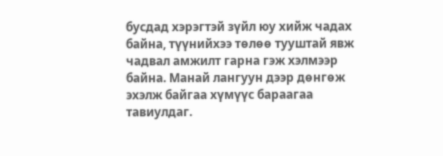бусдад хэрэгтэй зүйл юу хийж чадах байна, түүнийхээ төлөө тууштай явж чадвал амжилт гарна гэж хэлмээр байна. Манай лангуун дээр дөнгөж эхэлж байгаа хүмүүс бараагаа тавиулдаг.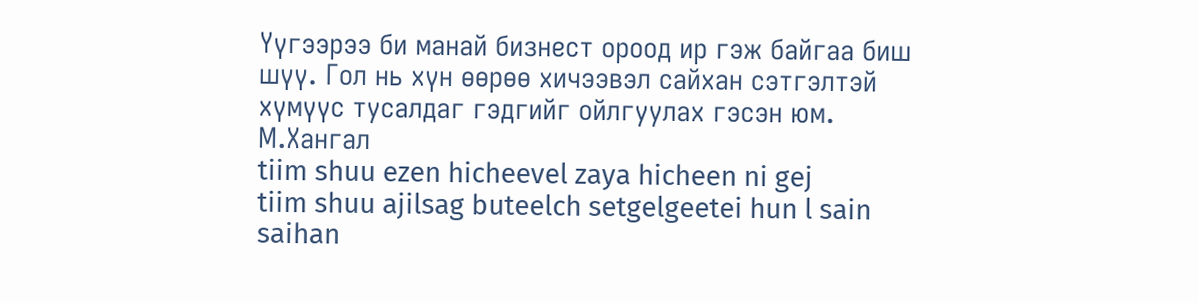Үүгээрээ би манай бизнест ороод ир гэж байгаа биш шүү. Гол нь хүн өөрөө хичээвэл сайхан сэтгэлтэй хүмүүс тусалдаг гэдгийг ойлгуулах гэсэн юм.
М.Хангал
tiim shuu ezen hicheevel zaya hicheen ni gej
tiim shuu ajilsag buteelch setgelgeetei hun l sain saihan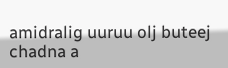amidralig uuruu olj buteej chadna a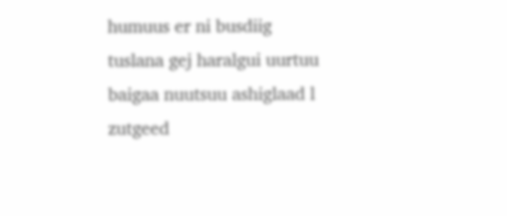humuus er ni busdiig tuslana gej haralgui uurtuu baigaa nuutsuu ashiglaad l zutgeed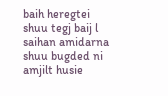baih heregtei shuu tegj baij l saihan amidarna shuu bugded ni amjilt husie